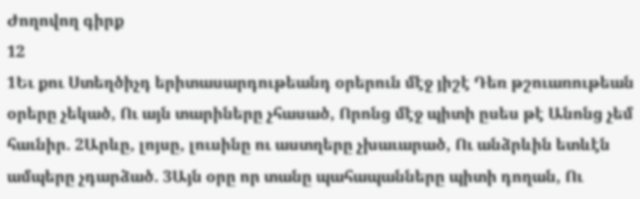Ժողովող գիրք
12
1Եւ քու Ստեղծիչդ երիտասարդութեանդ օրերուն մէջ յիշէ Դեռ թշուառութեան օրերը չեկած, Ու այն տարիները չհասած, Որոնց մէջ պիտի ըսես թէ Անոնց չեմ հաւնիր. 2Արևը, լոյսը, լուսինը ու աստղերը չխաւարած, Ու անձրևին ետևէն ամպերը չդարձած. 3Այն օրը որ տանը պահապանները պիտի դողան, Ու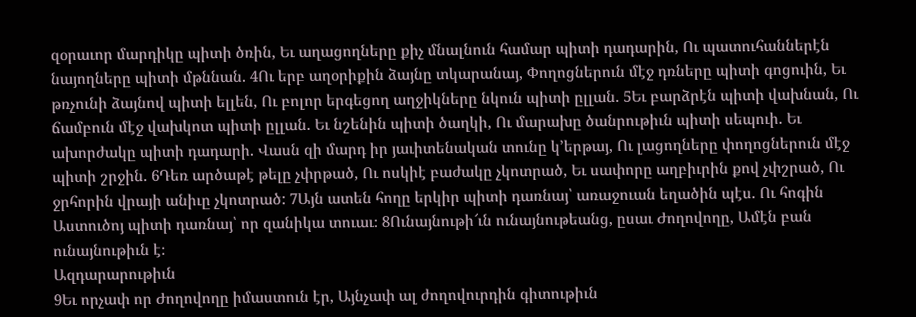զօրաւոր մարդիկը պիտի ծռին, Եւ աղացողները քիչ մնալնուն համար պիտի դադարին, Ու պատուհաններէն նայողները պիտի մթննան. 4Ու երբ աղօրիքին ձայնը տկարանայ, Փողոցներուն մէջ դռները պիտի գոցուին, Եւ թռչունի ձայնով պիտի ելլեն, Ու բոլոր երգեցող աղջիկները նկուն պիտի ըլլան. 5Եւ բարձրէն պիտի վախնան, Ու ճամբուն մէջ վախկոտ պիտի ըլլան. Եւ նշենին պիտի ծաղկի, Ու մարախը ծանրութիւն պիտի սեպուի. Եւ ախորժակը պիտի դադարի. Վասն զի մարդ իր յաւիտենական տունը կ’երթայ, Ու լացողները փողոցներուն մէջ պիտի շրջին. 6Դեռ արծաթէ թելը չփրթած, Ու ոսկիէ բաժակը չկոտրած, Եւ սափորը աղբիւրին քով չփշրած, Ու ջրհորին վրայի անիւը չկոտրած: 7Այն ատեն հողը երկիր պիտի դառնայ՝ առաջուան եղածին պէս. Ու հոգին Աստուծոյ պիտի դառնայ՝ որ զանիկա տուաւ։ 8Ունայնութի՜ւն ունայնութեանց, ըսաւ Ժողովողը, Ամէն բան ունայնութիւն է։
Ազդարարութիւն
9Եւ որչափ որ Ժողովողը իմաստուն էր, Այնչափ ալ ժողովուրդին գիտութիւն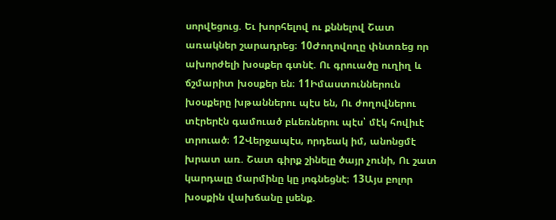սորվեցուց. Եւ խորհելով ու քննելով Շատ առակներ շարադրեց։ 10Ժողովողը փնտռեց որ ախորժելի խօսքեր գտնէ. Ու գրուածը ուղիղ և ճշմարիտ խօսքեր են։ 11Իմաստուններուն խօսքերը խթաններու պէս են, Ու ժողովներու տէրերէն գամուած բևեռներու պէս՝ մէկ հովիւէ տրուած։ 12Վերջապէս, որդեակ իմ, անոնցմէ խրատ առ. Շատ գիրք շինելը ծայր չունի, Ու շատ կարդալը մարմինը կը յոգնեցնէ։ 13Այս բոլոր խօսքին վախճանը լսենք.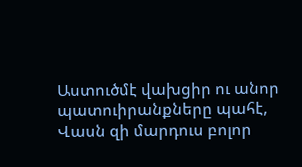Աստուծմէ վախցիր ու անոր պատուիրանքները պահէ, Վասն զի մարդուս բոլոր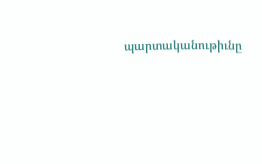պարտականութիւնը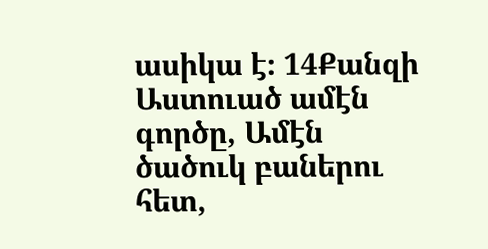ասիկա է։ 14Քանզի Աստուած ամէն գործը, Ամէն ծածուկ բաներու հետ,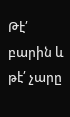Թէ՛ բարին և թէ՛ չարը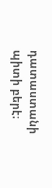դատաստանի պիտի բերէ։